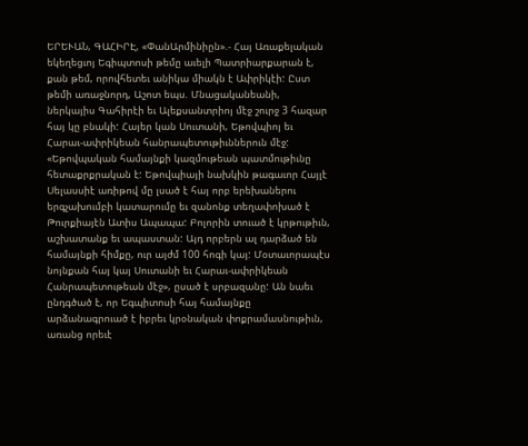ԵՐԵՒԱՆ, ԳԱՀԻՐԷ, «ՓանԱրմինիըն».- Հայ Առաքելական եկեղեցւոյ Եգիպտոսի թեմը աւելի Պատրիարքարան է, քան թեմ, որովհետեւ անիկա միակն է Ափրիկէի: Ըստ թեմի առաջնորդ, Աշոտ եպս. Մնացականեանի, ներկայիս Գահիրէի եւ Ալեքսանտրիոյ մէջ շուրջ 3 հազար հայ կը բնակի: Հայեր կան Սուտանի, Եթովպիոյ եւ Հարաւ-ափրիկեան հանրապետութիւններուն մէջ: «Եթովպական համայնքի կազմութեան պատմութիւնը հետաքրքրական է: Եթովպիայի նախկին թագաւոր Հայլէ Սելասսիէ առիթով մը լսած է հայ որբ երեխաներու երգչախումբի կատարումը եւ զանոնք տեղափոխած է Թուրքիայէն Ատիս Ապապա: Բոլորին տուած է կրթութիւն, աշխատանք եւ ապաստան: Այդ որբերն ալ դարձած են համայնքի հիմքը, ուր այժմ 100 հոգի կայ: Մօտաւորապէս նոյնքան հայ կայ Սուտանի եւ Հարաւ-ափրիկեան Հանրապետութեան մէջ», ըսած է սրբազանը: Ան նաեւ ընդգծած է, որ Եգպիտոսի հայ համայնքը արձանագրուած է իբրեւ կրօնական փոքրամասնութիւն, առանց որեւէ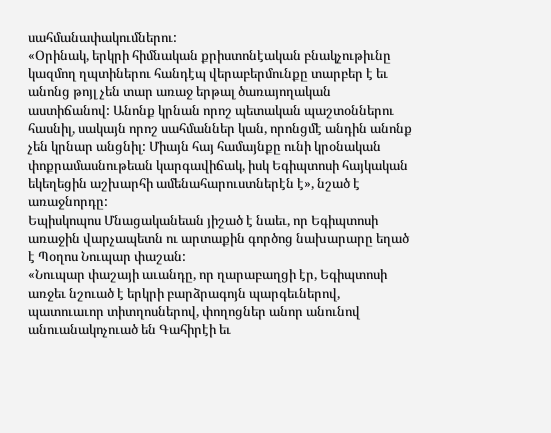սահմանափակումներու:
«Օրինակ, երկրի հիմնական քրիստոնէական բնակչութիւնը կազմող ղպտիներու հանդէպ վերաբերմունքը տարբեր է եւ անոնց թոյլ չեն տար առաջ երթալ ծառայողական աստիճանով: Անոնք կրնան որոշ պետական պաշտօններու հասնիլ, սակայն որոշ սահմաններ կան, որոնցմէ անդին անոնք չեն կրնար անցնիլ: Միայն հայ համայնքը ունի կրօնական փոքրամասնութեան կարգավիճակ, իսկ Եգիպտոսի հայկական եկեղեցին աշխարհի ամենահարուստներէն է», նշած է առաջնորդը:
Եպիսկոպոս Մնացականեան յիշած է նաեւ, որ Եգիպտոսի առաջին վարչապետն ու արտաքին գործոց նախարարը եղած է Պօղոս Նուպար փաշան:
«Նուպար փաշայի աւանդը, որ ղարաբաղցի էր, Եգիպտոսի առջեւ նշուած է երկրի բարձրագոյն պարգեւներով, պատուաւոր տիտղոսներով, փողոցներ անոր անունով անուանակոչուած են Գահիրէի եւ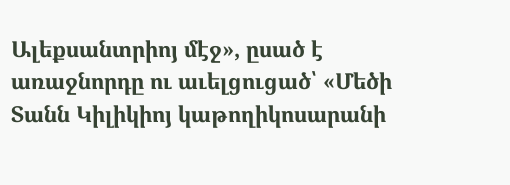Ալեքսանտրիոյ մէջ», ըսած է առաջնորդը ու աւելցուցած՝ «Մեծի Տանն Կիլիկիոյ կաթողիկոսարանի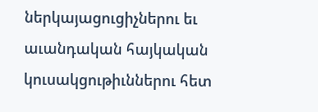ներկայացուցիչներու եւ աւանդական հայկական կուսակցութիւններու հետ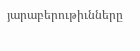յարաբերութիւնները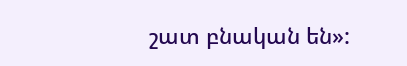շատ բնական են»: